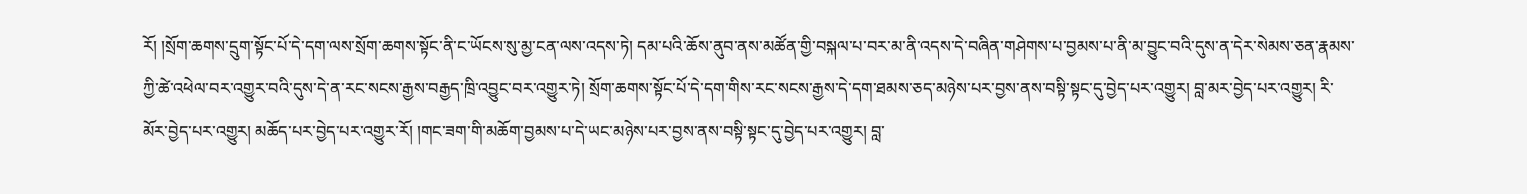རོ། །སྲོག་ཆགས་དྲུག་སྟོང་པོ་དེ་དག་ལས་སྲོག་ཆགས་སྟོང་ནི་ང་ཡོངས་སུ་མྱ་ངན་ལས་འདས་ཏེ། དམ་པའི་ཆོས་ནུབ་ནས་མཚོན་གྱི་བསྐལ་པ་བར་མ་ནི་འདས་དེ་བཞིན་གཤེགས་པ་བྱམས་པ་ནི་མ་བྱུང་བའི་དུས་ན་དེར་སེམས་ཅན་རྣམས་ཀྱི་ཚེ་འཕེལ་བར་འགྱུར་བའི་དུས་དེ་ན་རང་སངས་རྒྱས་བརྒྱད་ཁྲི་འབྱུང་བར་འགྱུར་ཏེ། སྲོག་ཆགས་སྟོང་པོ་དེ་དག་གིས་རང་སངས་རྒྱས་དེ་དག་ཐམས་ཅད་མཉེས་པར་བྱས་ནས་བསྟི་སྟང་དུ་བྱེད་པར་འགྱུར། བླ་མར་བྱེད་པར་འགྱུར། རི་མོར་བྱེད་པར་འགྱུར། མཆོད་པར་བྱེད་པར་འགྱུར་རོ། །གང་ཟག་གི་མཆོག་བྱམས་པ་དེ་ཡང་མཉེས་པར་བྱས་ནས་བསྟི་སྟང་དུ་བྱེད་པར་འགྱུར། བླ་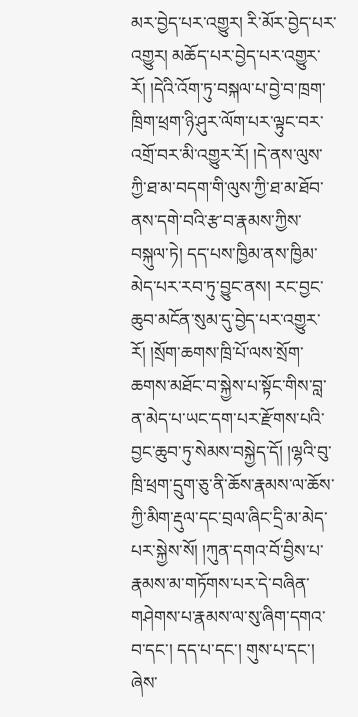མར་བྱེད་པར་འགྱུར། རི་མོར་བྱེད་པར་འགྱུར། མཆོད་པར་བྱེད་པར་འགྱུར་རོ། །དེའི་འོག་ཏུ་བསྐལ་པ་བྱེ་བ་ཁྲག་ཁྲིག་ཕྲག་ཉི་ཤུར་ལོག་པར་ལྟུང་བར་འགྲོ་བར་མི་འགྱུར་རོ། །དེ་ནས་ལུས་ཀྱི་ཐ་མ་བདག་གི་ལུས་ཀྱི་ཐ་མ་ཐོབ་ནས་དགེ་བའི་རྩ་བ་རྣམས་ཀྱིས་བསྐུལ་ཏེ། དད་པས་ཁྱིམ་ནས་ཁྱིམ་མེད་པར་རབ་ཏུ་བྱུང་ནས། རང་བྱང་ཆུབ་མངོན་སུམ་དུ་བྱེད་པར་འགྱུར་རོ། །སྲོག་ཆགས་ཁྲི་པོ་ལས་སྲོག་ཆགས་མཐོང་བ་སྐྱེས་པ་སྟོང་གིས་བླ་ན་མེད་པ་ཡང་དག་པར་རྫོགས་པའི་བྱང་ཆུབ་ཏུ་སེམས་བསྐྱེད་དོ། །ལྷའི་བུ་ཁྲི་ཕྲག་དྲུག་ཅུ་ནི་ཆོས་རྣམས་ལ་ཆོས་ཀྱི་མིག་རྡུལ་དང་བྲལ་ཞིང་དྲི་མ་མེད་པར་སྐྱེས་སོ། །ཀུན་དགའ་བོ་བྱིས་པ་རྣམས་མ་གཏོགས་པར་དེ་བཞིན་གཤེགས་པ་རྣམས་ལ་སུ་ཞིག་དགའ་བ་དང་། དད་པ་དང་། གུས་པ་དང་། ཞེས་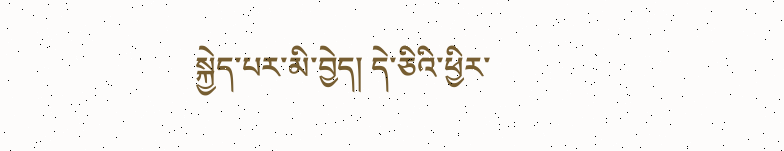སྐྱེད་པར་མི་བྱེད། དེ་ཅིའི་ཕྱིར་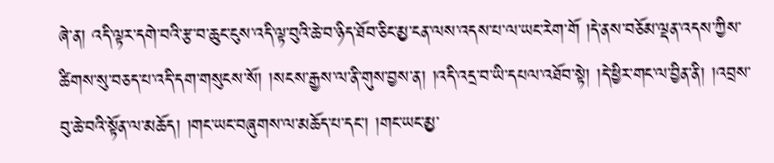ཞེ་ན། འདི་ལྟར་དགེ་བའི་རྩ་བ་ཆུང་ངུས་འདི་ལྟ་བུའི་ཆེ་བ་ཉིད་ཐོབ་ཅིང་མྱ་ངན་ལས་འདས་པ་ལ་ཡང་རེག་གོ །དེ་ནས་བཅོམ་ལྡན་འདས་ཀྱིས་ཚིགས་སུ་བཅད་པ་འདི་དག་གསུངས་སོ། །སངས་རྒྱས་ལ་ནི་གུས་བྱས་ན། །འདི་འདྲ་བ་ཡི་དཔལ་འཐོབ་སྟེ། །དེ་ཕྱིར་གང་ལ་བྱིན་ནི། །འབྲས་བུ་ཆེ་བའི་སྟོན་ལ་མཆོད། །གང་ཡང་བཞུགས་ལ་མཆོད་པ་དང་། །གང་ཡང་མྱ་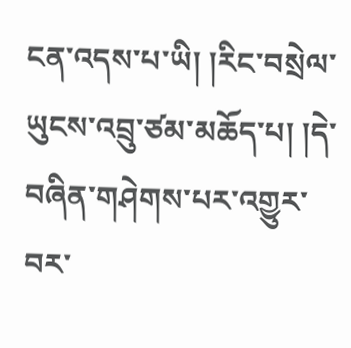ངན་འདས་པ་ཡི། །རིང་བསྲེལ་ཡུངས་འབྲུ་ཙམ་མཆོད་པ། །དེ་བཞིན་གཤེགས་པར་འགྱུར་བར་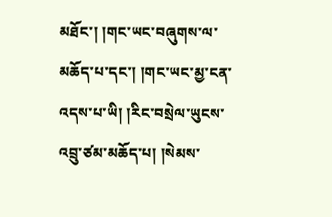མཐོང་། །གང་ཡང་བཞུགས་ལ་མཆོད་པ་དང་། །གང་ཡང་མྱ་ངན་འདས་པ་ཡི། །རིང་བསྲེལ་ཡུངས་འབྲུ་ཙམ་མཆོད་པ། །སེམས་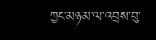ཀྱང་མཉམ་ལ་འབྲས་བུ་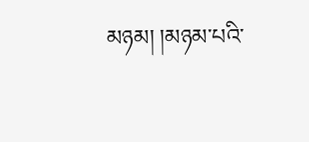མཉམ། །མཉམ་པའི་